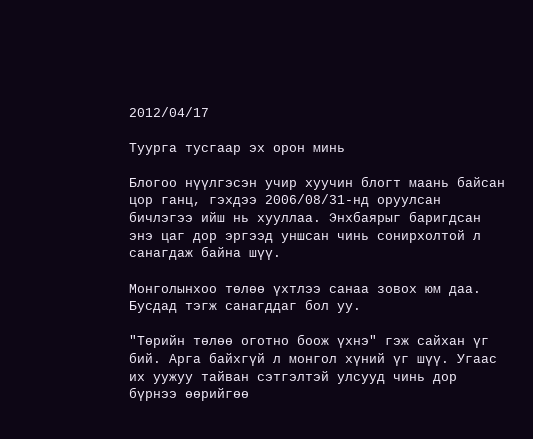2012/04/17

Туурга тусгаар эх орон минь

Блогоо нүүлгэсэн учир хуучин блогт маань байсан цор ганц, гэхдээ 2006/08/31-нд оруулсан бичлэгээ ийш нь хууллаа. Энхбаярыг баригдсан энэ цаг дор эргээд уншсан чинь сонирхолтой л санагдаж байна шүү.

Монголынхоо төлөө үхтлээ санаа зовох юм даа. Бусдад тэгж санагддаг бол уу.

"Төрийн төлөө оготно боож үхнэ" гэж сайхан үг бий. Арга байхгүй л монгол хүний үг шүү. Угаас их уужуу тайван сэтгэлтэй улсууд чинь дор бүрнээ өөрийгөө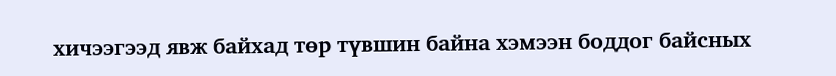хичээгээд явж байхад төр түвшин байна хэмээн боддог байсных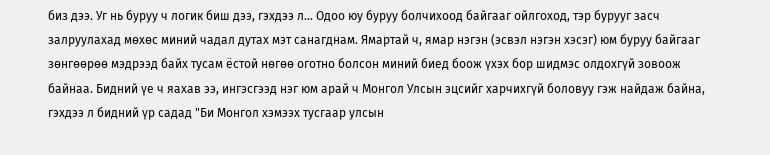биз дээ. Уг нь буруу ч логик биш дээ, гэхдээ л... Одоо юу буруу болчихоод байгааг ойлгоход, тэр бурууг засч залруулахад мөхөс миний чадал дутах мэт санагднам. Ямартай ч, ямар нэгэн (эсвэл нэгэн хэсэг) юм буруу байгааг зөнгөөрөө мэдрээд байх тусам ёстой нөгөө оготно болсон миний биед боож үхэх бор шидмэс олдохгүй зовоож байнаа. Бидний үе ч яахав ээ, ингэсгээд нэг юм арай ч Монгол Улсын эцсийг харчихгүй боловуу гэж найдаж байна, гэхдээ л бидний үр садад "Би Монгол хэмээх тусгаар улсын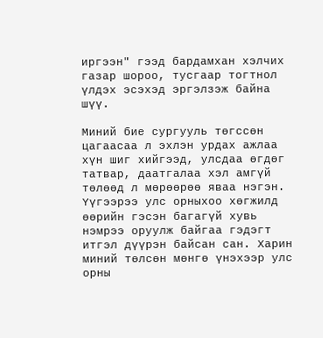иргээн" гээд бардамхан хэлчих газар шороо, тусгаар тогтнол үлдэх эсэхэд эргэлзэж байна шүү.

Миний бие сургууль төгссөн цагаасаа л эхлэн урдах ажлаа хүн шиг хийгээд, улсдаа өгдөг татвар, даатгалаа хэл амгүй төлөөд л мөрөөрөө яваа нэгэн. Үүгээрээ улс орныхоо хөгжилд өөрийн гэсэн багагүй хувь нэмрээ оруулж байгаа гэдэгт итгэл дүүрэн байсан сан. Харин миний төлсөн мөнгө үнэхээр улс орны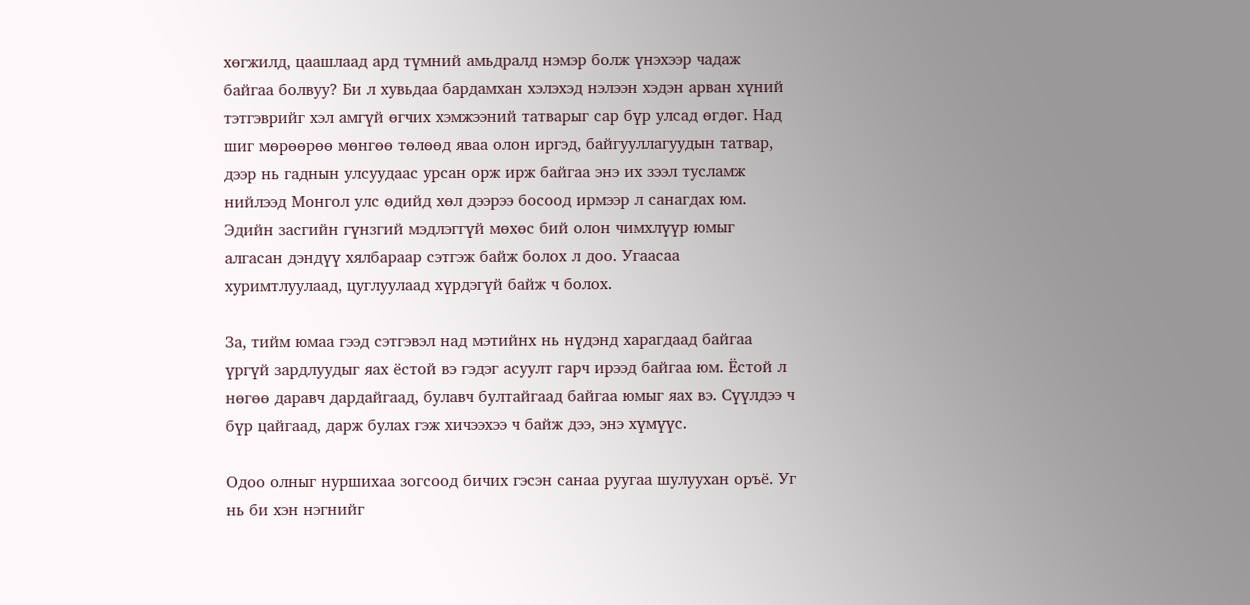хөгжилд, цаашлаад ард түмний амьдралд нэмэр болж үнэхээр чадаж байгаа болвуу? Би л хувьдаа бардамхан хэлэхэд нэлээн хэдэн арван хүний тэтгэврийг хэл амгүй өгчих хэмжээний татварыг сар бүр улсад өгдөг. Над шиг мөрөөрөө мөнгөө төлөөд яваа олон иргэд, байгууллагуудын татвар, дээр нь гаднын улсуудаас урсан орж ирж байгаа энэ их зээл тусламж нийлээд Монгол улс өдийд хөл дээрээ босоод ирмээр л санагдах юм. Эдийн засгийн гүнзгий мэдлэггүй мөхөс бий олон чимхлүүр юмыг алгасан дэндүү хялбараар сэтгэж байж болох л доо. Угаасаа хуримтлуулаад, цуглуулаад хүрдэгүй байж ч болох.

За, тийм юмаа гээд сэтгэвэл над мэтийнх нь нүдэнд харагдаад байгаа үргүй зардлуудыг яах ёстой вэ гэдэг асуулт гарч ирээд байгаа юм. Ёстой л нөгөө даравч дардайгаад, булавч бултайгаад байгаа юмыг яах вэ. Сүүлдээ ч бүр цайгаад, дарж булах гэж хичээхээ ч байж дээ, энэ хүмүүс.

Одоо олныг нуршихаа зогсоод бичих гэсэн санаа руугаа шулуухан оръё. Уг нь би хэн нэгнийг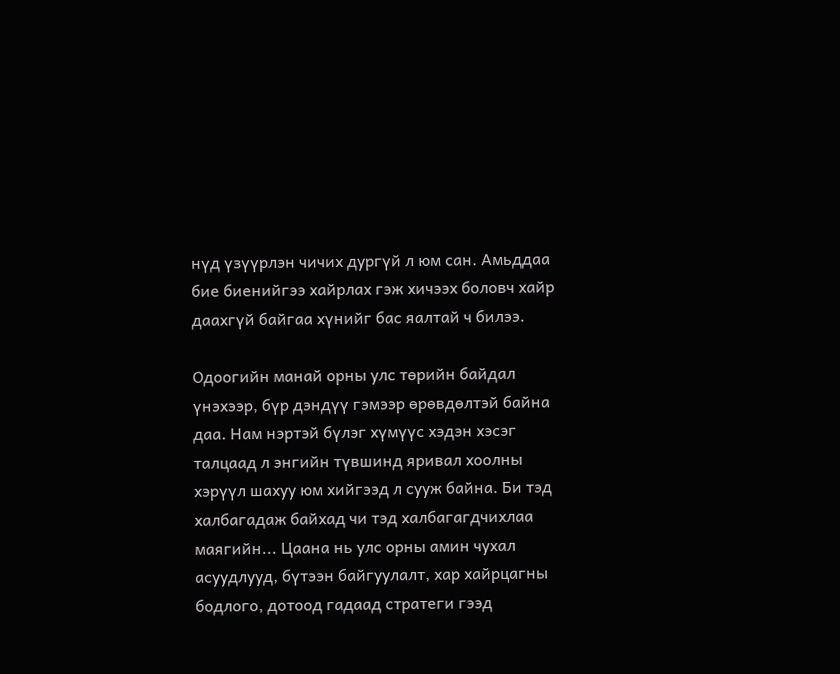нүд үзүүрлэн чичих дургүй л юм сан. Амьддаа бие биенийгээ хайрлах гэж хичээх боловч хайр даахгүй байгаа хүнийг бас яалтай ч билээ.

Одоогийн манай орны улс төрийн байдал үнэхээр, бүр дэндүү гэмээр өрөвдөлтэй байна даа. Нам нэртэй бүлэг хүмүүс хэдэн хэсэг талцаад л энгийн түвшинд яривал хоолны хэрүүл шахуу юм хийгээд л сууж байна. Би тэд халбагадаж байхад чи тэд халбагагдчихлаа маягийн... Цаана нь улс орны амин чухал асуудлууд, бүтээн байгуулалт, хар хайрцагны бодлого, дотоод гадаад стратеги гээд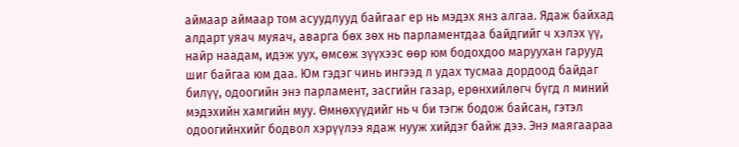аймаар аймаар том асуудлууд байгааг ер нь мэдэх янз алгаа. Ядаж байхад алдарт уяач муяач, аварга бөх зөх нь парламентдаа байдгийг ч хэлэх үү, найр наадам, идэж уух, өмсөж зүүхээс өөр юм бодохдоо маруухан гарууд шиг байгаа юм даа. Юм гэдэг чинь ингээд л удах тусмаа дордоод байдаг билүү, одоогийн энэ парламент, засгийн газар, ерөнхийлөгч бүгд л миний мэдэхийн хамгийн муу. Өмнөхүүдийг нь ч би тэгж бодож байсан, гэтэл одоогийнхийг бодвол хэрүүлээ ядаж нууж хийдэг байж дээ. Энэ маягаараа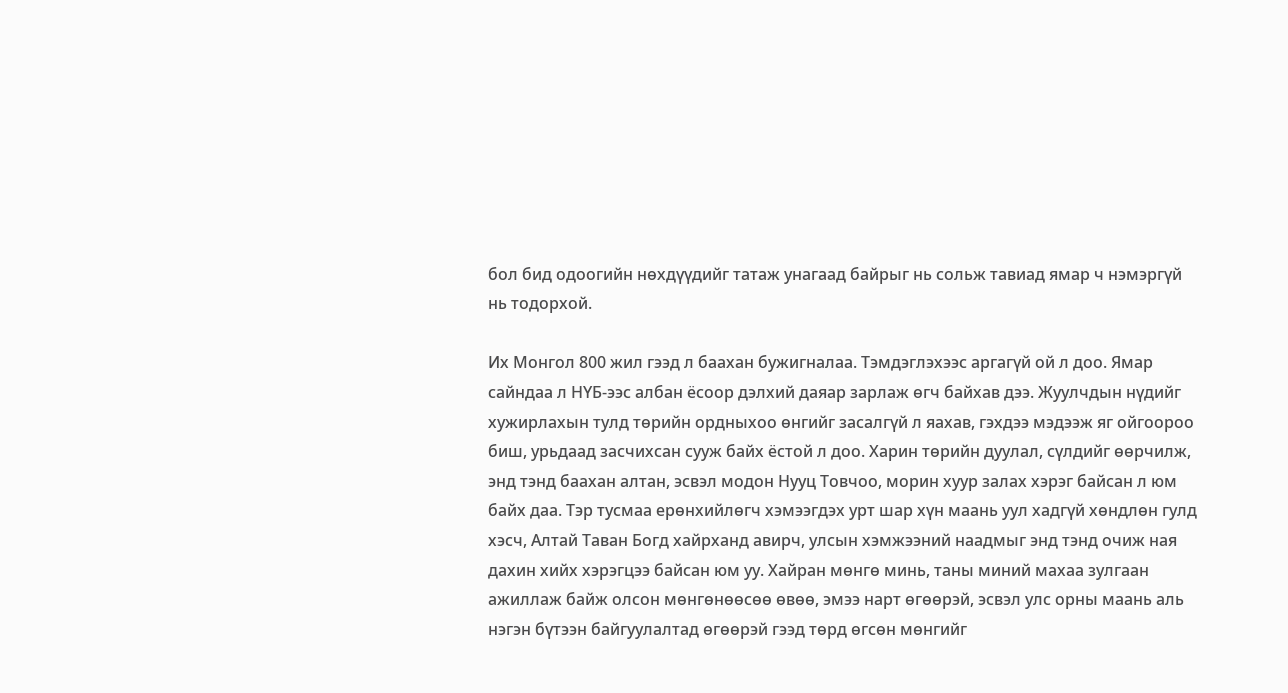бол бид одоогийн нөхдүүдийг татаж унагаад байрыг нь сольж тавиад ямар ч нэмэргүй нь тодорхой.

Их Монгол 800 жил гээд л баахан бужигналаа. Тэмдэглэхээс аргагүй ой л доо. Ямар сайндаа л НҮБ-ээс албан ёсоор дэлхий даяар зарлаж өгч байхав дээ. Жуулчдын нүдийг хужирлахын тулд төрийн ордныхоо өнгийг засалгүй л яахав, гэхдээ мэдээж яг ойгоороо биш, урьдаад засчихсан сууж байх ёстой л доо. Харин төрийн дуулал, сүлдийг өөрчилж, энд тэнд баахан алтан, эсвэл модон Нууц Товчоо, морин хуур залах хэрэг байсан л юм байх даа. Тэр тусмаа ерөнхийлөгч хэмээгдэх урт шар хүн маань уул хадгүй хөндлөн гулд хэсч, Алтай Таван Богд хайрханд авирч, улсын хэмжээний наадмыг энд тэнд очиж ная дахин хийх хэрэгцээ байсан юм уу. Хайран мөнгө минь, таны миний махаа зулгаан ажиллаж байж олсон мөнгөнөөсөө өвөө, эмээ нарт өгөөрэй, эсвэл улс орны маань аль нэгэн бүтээн байгуулалтад өгөөрэй гээд төрд өгсөн мөнгийг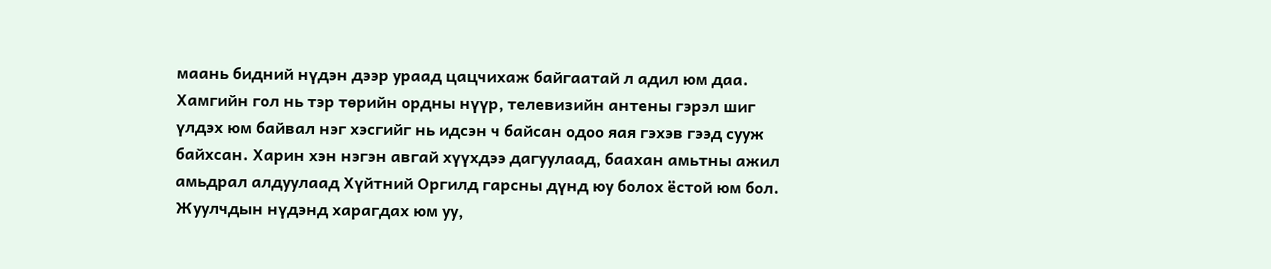маань бидний нүдэн дээр ураад цацчихаж байгаатай л адил юм даа. Хамгийн гол нь тэр төрийн ордны нүүр, телевизийн антены гэрэл шиг үлдэх юм байвал нэг хэсгийг нь идсэн ч байсан одоо яая гэхэв гээд сууж байхсан. Харин хэн нэгэн авгай хүүхдээ дагуулаад, баахан амьтны ажил амьдрал алдуулаад Хүйтний Оргилд гарсны дүнд юу болох ёстой юм бол. Жуулчдын нүдэнд харагдах юм уу,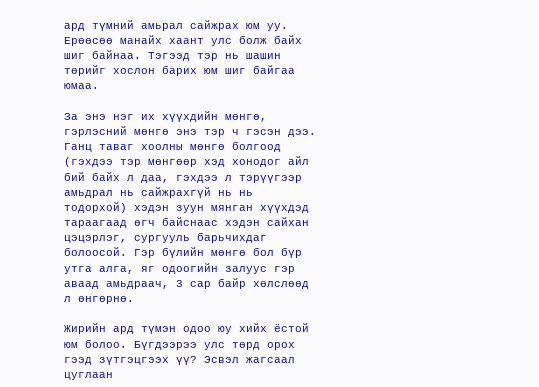ард түмний амьрал сайжрах юм уу. Ерөөсөө манайх хаант улс болж байх шиг байнаа. Тэгээд тэр нь шашин төрийг хослон барих юм шиг байгаа юмаа.

За энэ нэг их хүүхдийн мөнгө, гэрлэсний мөнгө энэ тэр ч гэсэн дээ. Ганц таваг хоолны мөнгө болгоод (гэхдээ тэр мөнгөөр хэд хонодог айл бий байх л даа, гэхдээ л тэрүүгээр амьдрал нь сайжрахгүй нь нь тодорхой) хэдэн зуун мянган хүүхдэд тараагаад өгч байснаас хэдэн сайхан цэцэрлэг, сургууль барьчихдаг болоосой. Гэр бүлийн мөнгө бол бүр утга алга, яг одоогийн залуус гэр аваад амьдраач, 3 сар байр хөлслөөд л өнгөрнө.

Жирийн ард түмэн одоо юу хийх ёстой юм болоо. Бүгдээрээ улс төрд орох гээд зүтгэцгээх үү? Эсвэл жагсаал цуглаан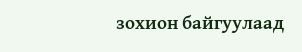зохион байгуулаад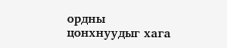ордны цонхнуудыг хага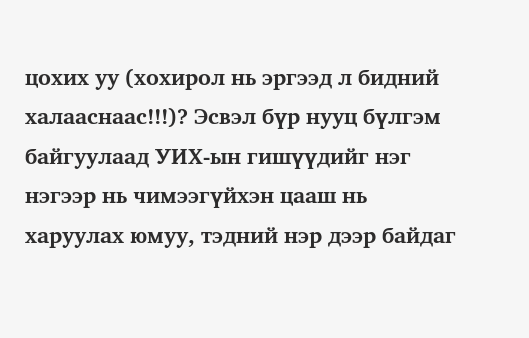цохих уу (хохирол нь эргээд л бидний халааснаас!!!)? Эсвэл бүр нууц бүлгэм байгуулаад УИХ-ын гишүүдийг нэг нэгээр нь чимээгүйхэн цааш нь харуулах юмуу, тэдний нэр дээр байдаг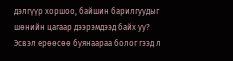дэлгүүр хоршоо, байшин барилгуудыг шөнийн цагаар дээрэмдээд байх уу? Эсвэл ерөөсөө буянаараа болог гээд л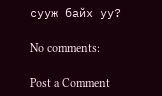сууж байх уу?

No comments:

Post a Comment